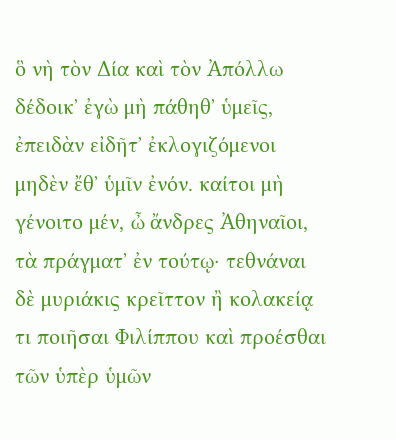ὃ νὴ τὸν Δία καὶ τὸν Ἀπόλλω δέδοικʼ ἐγὼ μὴ πάθηθʼ ὑμεῖς, ἐπειδὰν εἰδῆτʼ ἐκλογιζόμενοι μηδὲν ἔθʼ ὑμῖν ἐνόν. καίτοι μὴ γένοιτο μέν, ὦ ἄνδρες Ἀθηναῖοι, τὰ πράγματʼ ἐν τούτῳ· τεθνάναι δὲ μυριάκις κρεῖττον ἢ κολακείᾳ τι ποιῆσαι Φιλίππου καὶ προέσθαι τῶν ὑπὲρ ὑμῶν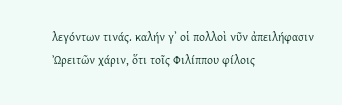λεγόντων τινάς. καλήν γʼ οἱ πολλοὶ νῦν ἀπειλήφασιν Ὠρειτῶν χάριν, ὅτι τοῖς Φιλίππου φίλοις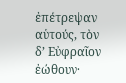ἐπέτρεψαν αὑτούς, τὸν δʼ Εὐφραῖον ἐώθουν·